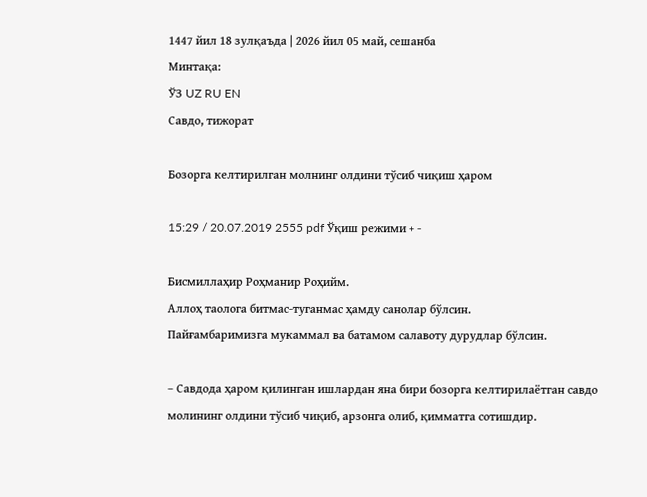1447 йил 18 зулқаъда | 2026 йил 05 май, сешанба
Минтақа:
ЎЗ UZ RU EN
Савдо, тижорат

Бозорга келтирилган молнинг олдини тўсиб чиқиш ҳаром

15:29 / 20.07.2019 2555 pdf Ўқиш режими + -

Бисмиллаҳир Роҳманир Роҳийм.
Аллоҳ таолога битмас-туганмас ҳамду санолар бўлсин.
Пайғамбаримизга мукаммал ва батамом салавоту дурудлар бўлсин.

– Савдода ҳаром қилинган ишлардан яна бири бозорга келтирилаётган савдо молининг олдини тўсиб чиқиб, арзонга олиб, қимматга сотишдир.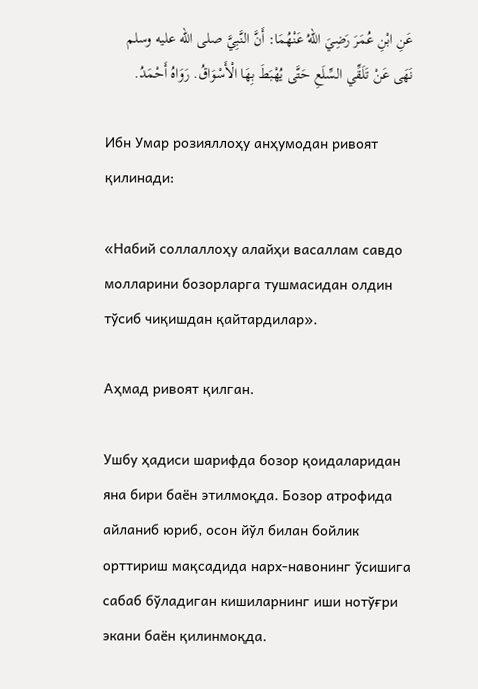عَنِ ابْنِ عُمَرَ رَضِيَ اللهُ عَنْهُمَا: أَنَّ النَّبِيَّ صلى الله عليه وسلم نَهَى عَنْ تَلَقِّي السِّلَعِ حَتَّى يُهْبَطَ بِهَا الْأَسْوَاقُ. رَوَاهُ أَحْمَدُ.

Ибн Умар розияллоҳу анҳумодан ривоят қилинади:

«Набий соллаллоҳу алайҳи васаллам савдо молларини бозорларга тушмасидан олдин тўсиб чиқишдан қайтардилар».

Аҳмад ривоят қилган.

Ушбу ҳадиси шарифда бозор қоидаларидан яна бири баён этилмоқда. Бозор атрофида айланиб юриб, осон йўл билан бойлик орттириш мақсадида нарх-навонинг ўсишига сабаб бўладиган кишиларнинг иши нотўғри экани баён қилинмоқда.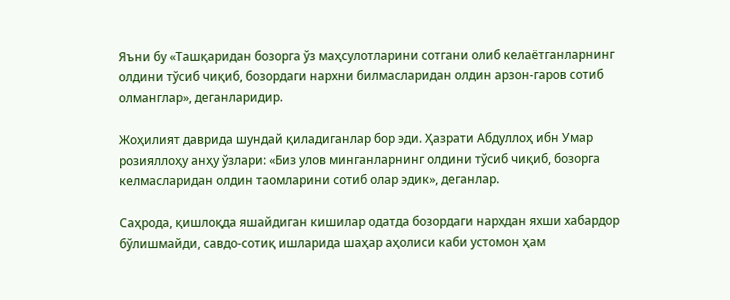Яъни бу «Ташқаридан бозорга ўз маҳсулотларини сотгани олиб келаётганларнинг олдини тўсиб чиқиб, бозордаги нархни билмасларидан олдин арзон-гаров сотиб олманглар», деганларидир.

Жоҳилият даврида шундай қиладиганлар бор эди. Ҳазрати Абдуллоҳ ибн Умар розияллоҳу анҳу ўзлари: «Биз улов минганларнинг олдини тўсиб чиқиб, бозорга келмасларидан олдин таомларини сотиб олар эдик», деганлар.

Саҳрода, қишлоқда яшайдиган кишилар одатда бозордаги нархдан яхши хабардор бўлишмайди, савдо-сотиқ ишларида шаҳар аҳолиси каби устомон ҳам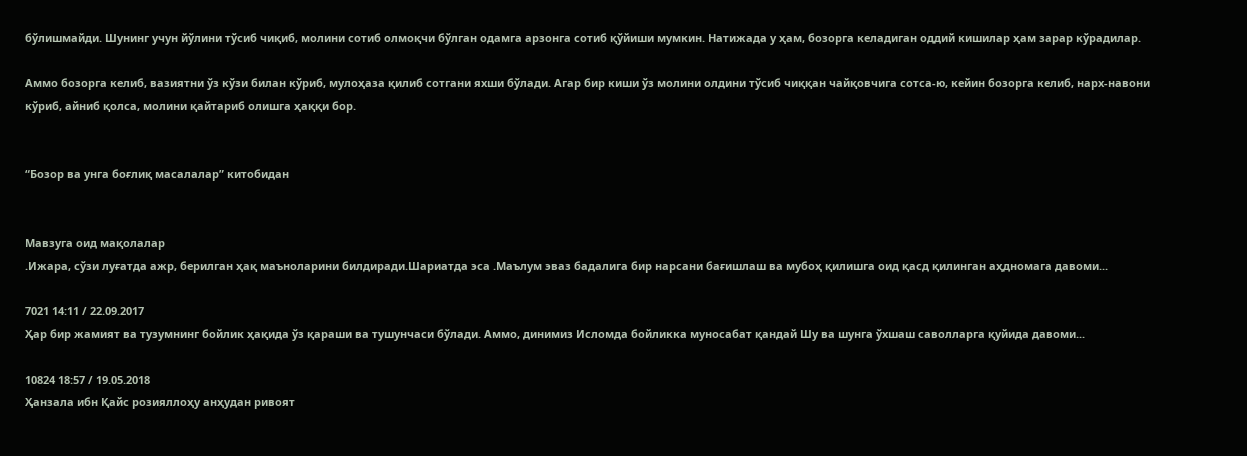бўлишмайди. Шунинг учун йўлини тўсиб чиқиб, молини сотиб олмоқчи бўлган одамга арзонга сотиб қўйиши мумкин. Натижада у ҳам, бозорга келадиган оддий кишилар ҳам зарар кўрадилар.

Аммо бозорга келиб, вазиятни ўз кўзи билан кўриб, мулоҳаза қилиб сотгани яхши бўлади. Агар бир киши ўз молини олдини тўсиб чиққан чайқовчига сотса-ю, кейин бозорга келиб, нарх-навони кўриб, айниб қолса, молини қайтариб олишга ҳаққи бор.


“Бозор ва унга боғлиқ масалалар” китобидан


Мавзуга оид мақолалар
.Ижара, сўзи луғатда ажр, берилган ҳақ маъноларини билдиради.Шариатда эса .Маълум эваз бадалига бир нарсани бағишлаш ва мубоҳ қилишга оид қасд қилинган аҳдномага давоми...

7021 14:11 / 22.09.2017
Ҳар бир жамият ва тузумнинг бойлик ҳақида ўз қараши ва тушунчаси бўлади. Аммо, динимиз Исломда бойликка муносабат қандай Шу ва шунга ўхшаш саволларга қуйида давоми...

10824 18:57 / 19.05.2018
Ҳанзала ибн Қайс розияллоҳу анҳудан ривоят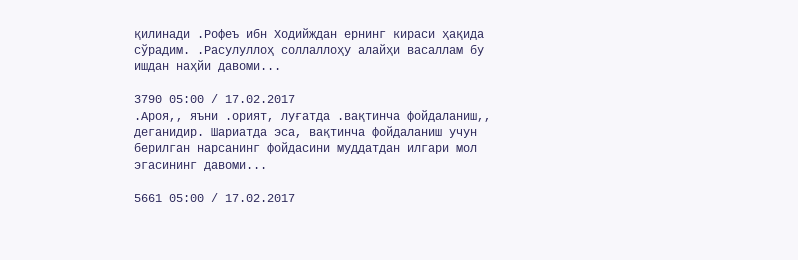қилинади .Рофеъ ибн Ходийждан ернинг кираси ҳақида сўрадим. .Расулуллоҳ соллаллоҳу алайҳи васаллам бу ишдан наҳйи давоми...

3790 05:00 / 17.02.2017
.Ароя,, яъни .орият, луғатда .вақтинча фойдаланиш,, деганидир. Шариатда эса, вақтинча фойдаланиш учун берилган нарсанинг фойдасини муддатдан илгари мол эгасининг давоми...

5661 05:00 / 17.02.2017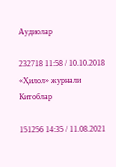Аудиолар

232718 11:58 / 10.10.2018
«Ҳилол» журнали
Китоблар

151256 14:35 / 11.08.2021